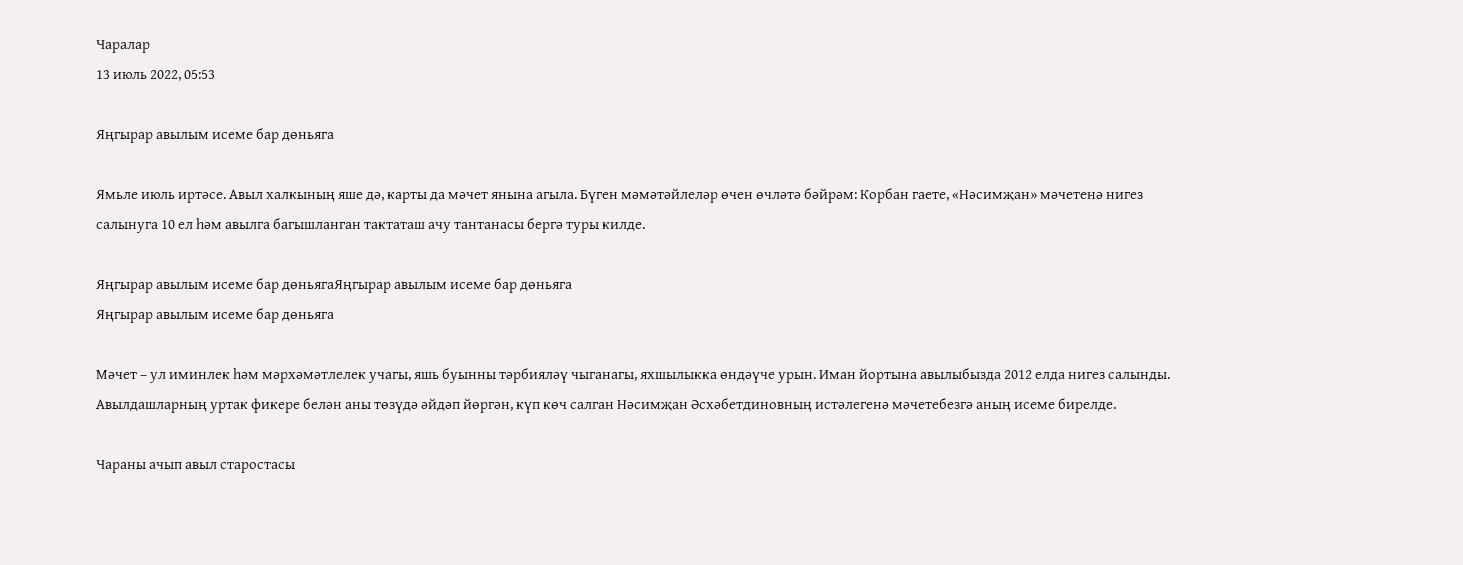Чаралар
13 июль 2022, 05:53

Яңгырар авылым исеме бар дөньяга

Ямьле июль иртәсе. Авыл халкының яше дә, карты да мәчет янына агыла. Бүген мәмәтәйлеләр өчен өчләтә бәйрәм: Корбан гаете, «Нәсимҗан» мәчетенә нигез салынуга 10 ел һәм авылга багышланган тактаташ ачу тантанасы бергә туры килде.

Яңгырар авылым исеме бар дөньягаЯңгырар авылым исеме бар дөньяга
Яңгырар авылым исеме бар дөньяга

Мәчет – ул иминлек һәм мәрхәмәтлелек учагы, яшь буынны тәрбияләү чыганагы, яхшылыкка өндәүче урын. Иман йортына авылыбызда 2012 елда нигез салынды. Авылдашларның уртак фикере белән аны төзүдә әйдәп йөргән, күп көч салган Нәсимҗан Әсхәбетдиновның истәлегенә мәчетебезгә аның исеме бирелде.

Чараны ачып авыл старостасы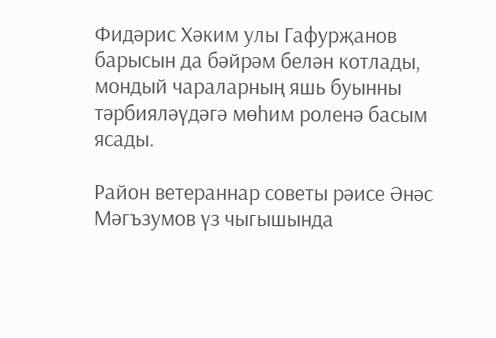Фидәрис Хәким улы Гафурҗанов барысын да бәйрәм белән котлады, мондый чараларның яшь буынны тәрбияләүдәгә мөһим роленә басым ясады.

Район ветераннар советы рәисе Әнәс Мәгъзумов үз чыгышында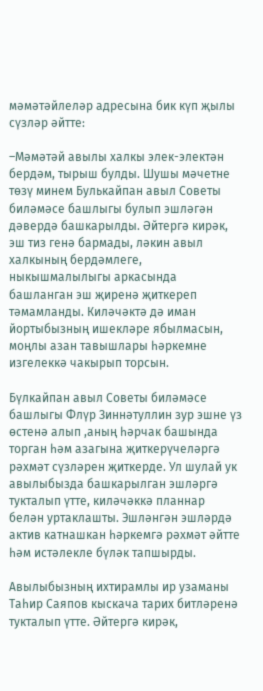мәмәтәйлеләр адресына бик күп җылы сүзләр әйтте:

–Мәмәтәй авылы халкы элек-электән бердәм, тырыш булды. Шушы мәчетне төзү минем Булькайпан авыл Советы биләмәсе башлыгы булып эшләгән дәвердә башкарылды. Әйтергә кирәк, эш тиз генә бармады, ләкин авыл халкының бердәмлеге, ныкышмалылыгы аркасында башланган эш җиренә җиткереп тәмамланды. Киләчәктә дә иман йортыбызның ишекләре ябылмасын, моңлы азан тавышлары һәркемне изгелеккә чакырып торсын.

Бүлкайпан авыл Советы биләмәсе башлыгы Флүр Зиннәтуллин зур эшне үз өстенә алып ,аның һәрчак башында торган һәм азагына җиткерүчеләргә рәхмәт сүзләрен җиткерде. Ул шулай ук авылыбызда башкарылган эшләргә тукталып үтте, киләчәккә планнар белән уртаклашты. Эшләнгән эшләрдә актив катнашкан һәркемгә рәхмәт әйтте һәм истәлекле бүләк тапшырды.

Авылыбызның ихтирамлы ир узаманы Таһир Саяпов кыскача тарих битләренә тукталып үтте. Әйтергә кирәк,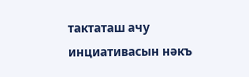тактаташ ачу инциативасын нәкъ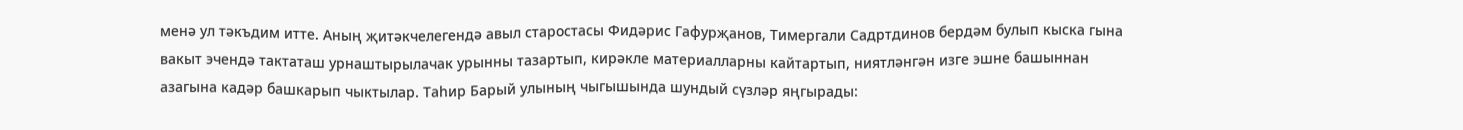менә ул тәкъдим итте. Аның җитәкчелегендә авыл старостасы Фидәрис Гафурҗанов, Тимергали Садртдинов бердәм булып кыска гына вакыт эчендә тактаташ урнаштырылачак урынны тазартып, кирәкле материалларны кайтартып, ниятләнгән изге эшне башыннан азагына кадәр башкарып чыктылар. Таһир Барый улының чыгышында шундый сүзләр яңгырады: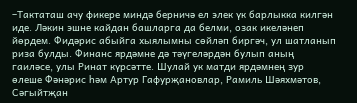–Тактаташ ачу фикере миндә берничә ел элек үк барлыкка килгән иде. Ләкин эшне кайдан башларга да белми, озак икеләнеп йөрдем. Фидәрис абыйга хыялымны сөйләп биргәч, ул шатланып риза булды. Финанс ярдәмне дә тәүгеләрдән булып аның гаиләсе, улы Ринат күрсәтте. Шулай ук матди ярдәмнең зур өлеше Фәнәрис һәм Артур Гафурҗановлар, Рамиль Шәяхмәтов, Сәгыйтҗан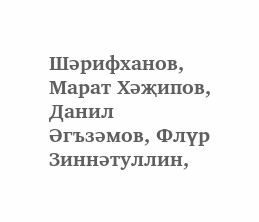Шәрифханов, Марат Хәҗипов, Данил Әгъзәмов, Флүр Зиннәтуллин,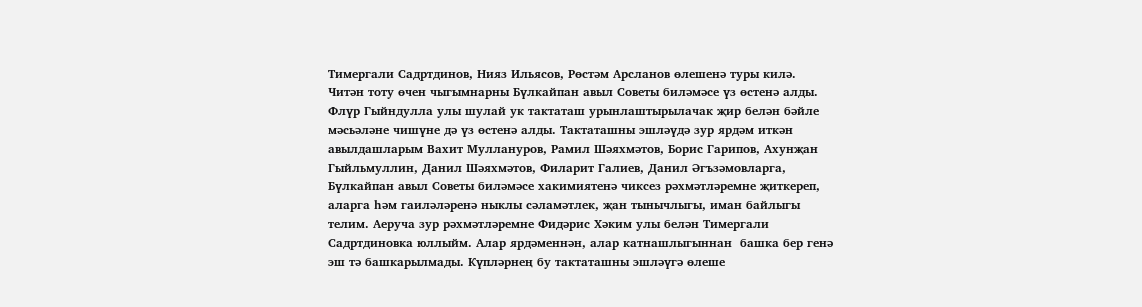Тимергали Садртдинов, Нияз Ильясов, Рөстәм Арсланов өлешенә туры килә. Читән тоту өчен чыгымнарны Бүлкайпан авыл Советы биләмәсе үз өстенә алды. Флүр Гыйндулла улы шулай ук тактаташ урынлаштырылачак җир белән бәйле мәсьәләне чишүне дә үз өстенә алды. Тактаташны эшләүдә зур ярдәм иткән авылдашларым Вахит Муллануров, Рамил Шәяхмәтов, Борис Гарипов, Ахунҗан Гыйльмуллин, Данил Шәяхмәтов, Филарит Галиев, Данил Әгъзәмовларга, Бүлкайпан авыл Советы биләмәсе хакимиятенә чиксез рәхмәтләремне җиткереп, аларга һәм гаиләләренә ныклы сәламәтлек, җан тынычлыгы, иман байлыгы телим. Аеруча зур рәхмәтләремне Фидәрис Хәким улы белән Тимергали Садртдиновка юллыйм. Алар ярдәменнән, алар катнашлыгыннан  башка бер генә эш тә башкарылмады. Күпләрнең бу тактаташны эшләүгә өлеше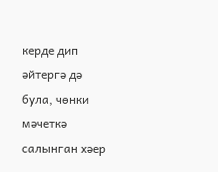керде дип әйтергә дә була, чөнки мәчеткә салынган хәер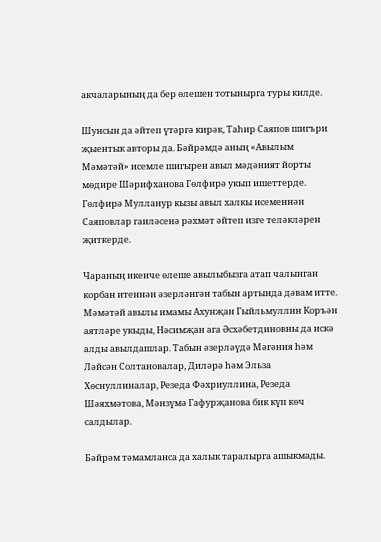акчаларының да бер өлешен тотынырга туры килде.

Шунсын да әйтеп үтәргә кирәк, Таһир Саяпов шигъри җыентык авторы да. Бәйрәмдә аның «Авылым Мәмәтәй» исемле шигырен авыл мәдәният йорты мөдире Шәрифханова Гөлфирә укып ишеттерде. Гөлфирә Мулланур кызы авыл халкы исеменнән Саяповлар гаиләсенә рәхмәт әйтеп изге теләкләрен җиткерде.

Чараның икенче өлеше авылыбызга атап чалынган корбан итеннән әзерләнгән табын артында дәвам итте. Мәмәтәй авылы имамы Ахунҗан Гыйльмуллин Коръән аятләре укыды, Нәсимҗан ага Әсхәбетдиновны да искә алды авылдашлар. Табын әзерләүдә Мәгәния һәм Ләйсән Солтановалар, Диләрә һәм Эльза Хөснуллиналар, Резеда Фәхриуллина, Резеда Шәяхмәтова, Мәнзүмә Гафурҗанова бик күп көч салдылар.

Бәйрәм тәмамланса да халык таралырга ашыкмады.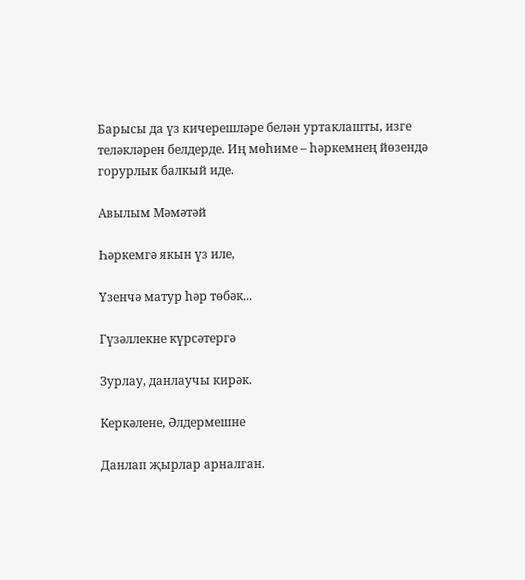Барысы да үз кичерешләре белән уртаклашты, изге теләкләрен белдерде. Иң мөһиме – һәркемнең йөзендә горурлык балкый иде.

Авылым Мәмәтәй

Һәркемгә якын үз иле,

Үзенчә матур һәр төбәк...

Гүзәллекне күрсәтергә

Зурлау, данлаучы кирәк.

Керкәлене, Әлдермешне

Данлап җырлар арналган.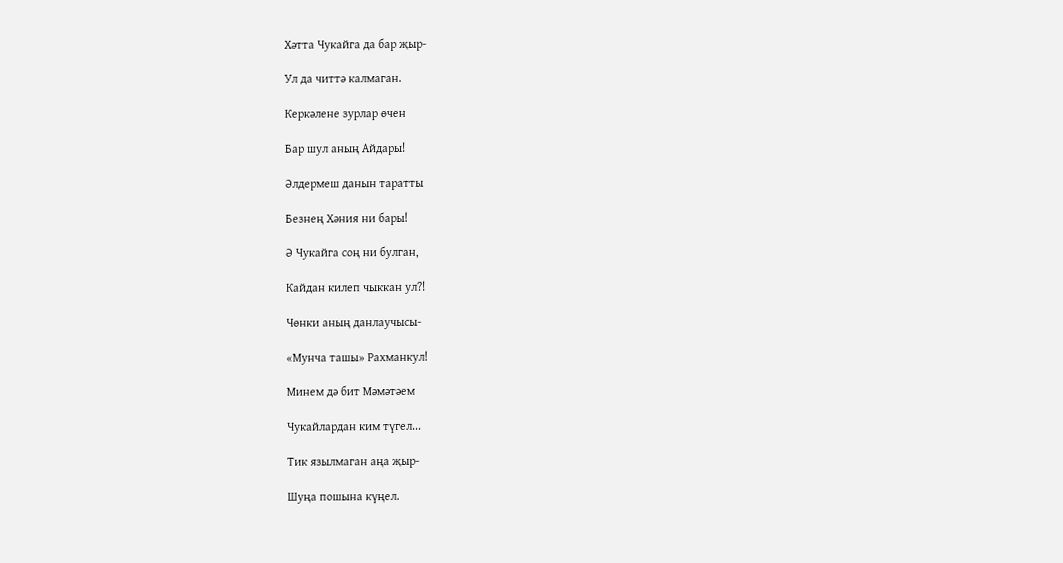Хәтта Чукайга да бар җыр-

Ул да читтә калмаган.

Керкәлене зурлар өчен

Бар шул аның Айдары!

Әлдермеш данын таратты

Безнең Хәния ни бары!

Ә Чукайга соң ни булган,

Кайдан килеп чыккан ул?!

Чөнки аның данлаучысы-

«Мунча ташы» Рахманкул!

Минем дә бит Мәмәтәем

Чукайлардан ким түгел...

Тик язылмаган аңа җыр-

Шуңа пошына күңел.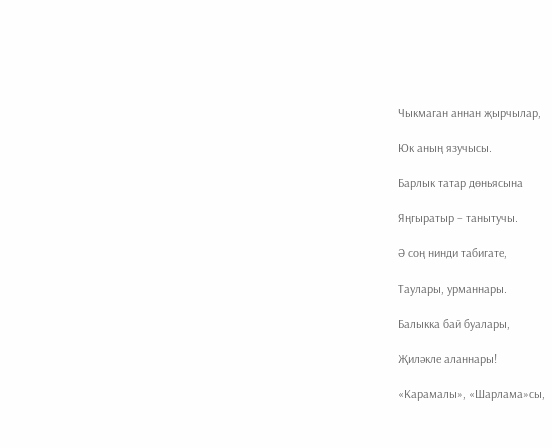Чыкмаган аннан җырчылар,

Юк аның язучысы.

Барлык татар дөньясына

Яңгыратыр – танытучы.

Ә соң нинди табигате,

Таулары, урманнары.

Балыкка бай буалары,

Җиләкле аланнары!

«Карамалы», «Шарлама»сы,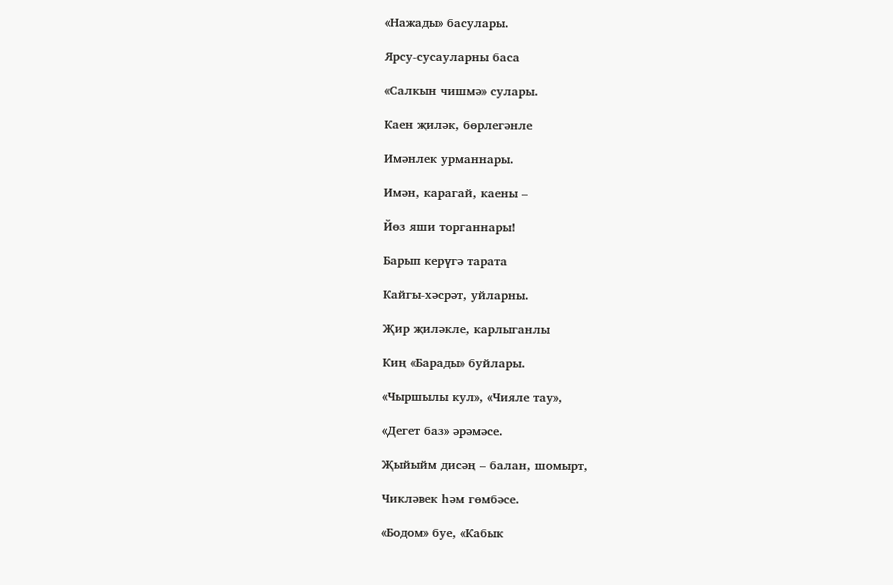«Нажады» басулары.

Ярсу-сусауларны баса

«Салкын чишмә» сулары.

Каен җиләк, бөрлегәнле

Имәнлек урманнары.

Имән, карагай, каены –

Йөз яши торганнары!

Барып керүгә тарата

Кайгы-хәсрәт, уйларны.

Җир җиләкле, карлыганлы

Киң «Барады» буйлары.

«Чыршылы кул», «Чияле тау»,

«Дегет баз» әрәмәсе.

Җыйыйм дисәң – балан, шомырт,

Чикләвек һәм гөмбәсе.

«Бодом» буе, «Кабык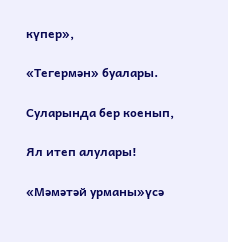күпер»,

«Тегермән» буалары.

Суларында бер коенып,

Ял итеп алулары!

«Мәмәтәй урманы»үсә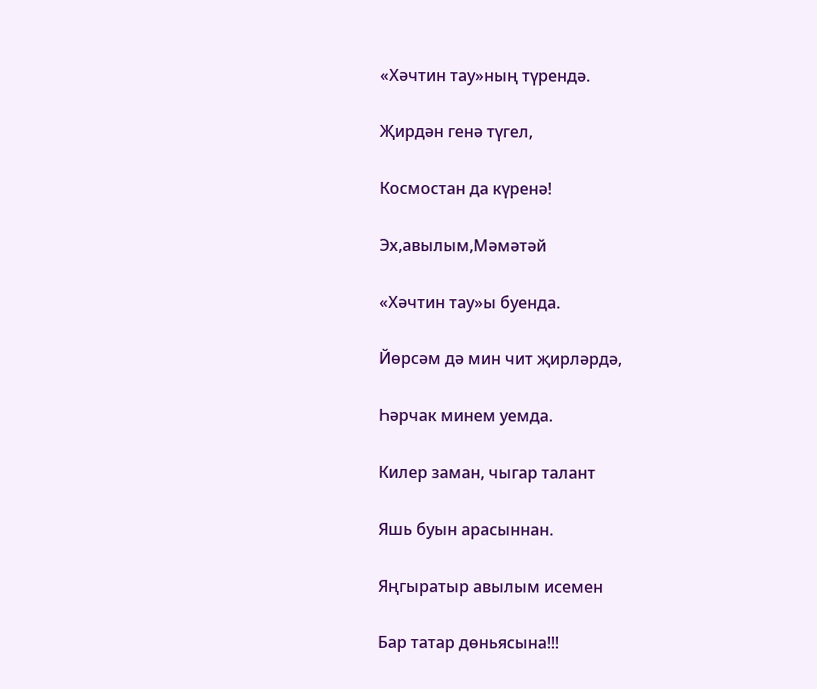«Хәчтин тау»ның түрендә.

Җирдән генә түгел,

Космостан да күренә!

Эх,авылым,Мәмәтәй

«Хәчтин тау»ы буенда.

Йөрсәм дә мин чит җирләрдә,

Һәрчак минем уемда.

Килер заман, чыгар талант

Яшь буын арасыннан.

Яңгыратыр авылым исемен

Бар татар дөньясына!!!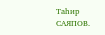Таһир САЯПОВ.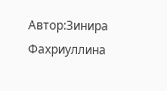Автор:Зинира Фахриуллина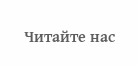Читайте нас